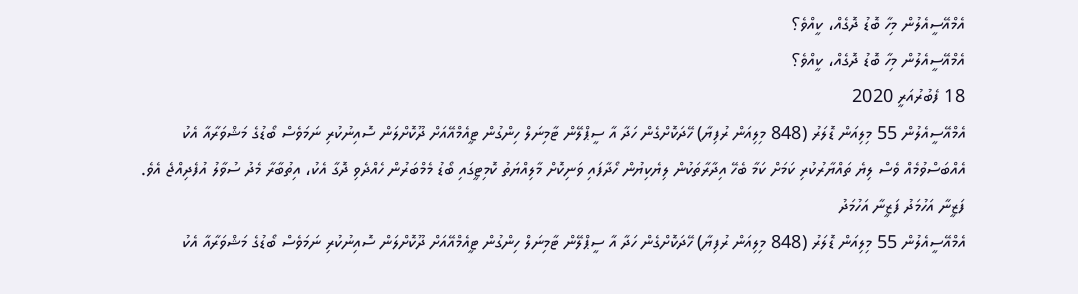އެމްއޭސީއެލުން މިހާ ބޮޑު ދޮގެއް، ކީއްވެ؟
އެމްއޭސީއެލުން މިހާ ބޮޑު ދޮގެއް، ކީއްވެ؟
18 ފެބުރުއަރީ 2020
އެމްއޭސީއެލުން 55 މިލިއަން ޑޮލަރު (848 މިލިއަން ރުފިޔާ) ހޭދަކޮށްގެން ހަދާ އާ ސީޕްލޭން ޓާމިނަލް ހިންގުން ޓީއެމްއޭއަށް ދޫކޮށްލަން ސޮއިނުކުރި ނަމަވެސް ބޯޑުގެ މަޝްވަރާއާ އެކު އެއްބަސްވުމެއް ވެސް ލިޔެ ތައްޔާރުކުރި ކަމަށް ކަމާ ބެހޭ އިދާރާތަކުން ލިޔެކިޔުން ހޯދާފައި ވަނިކޮށް މާލިއްޔަތު ކޮމިޓީގައި ބޯޑު މެމްބަރުން ހެއްދެވި ދޮގާ އެކު، އިތުބާރާ މެދު ސުވާލު އުފެދިއްޖެ އެވެ.
ފަޒީނާ އަހުމަދު ފަޒީނާ އަހުމަދު
އެމްއޭސީއެލުން 55 މިލިއަން ޑޮލަރު (848 މިލިއަން ރުފިޔާ) ހޭދަކޮށްގެން ހަދާ އާ ސީޕްލޭން ޓާމިނަލް ހިންގުން ޓީއެމްއޭއަށް ދޫކޮށްލަން ސޮއިނުކުރި ނަމަވެސް ބޯޑުގެ މަޝްވަރާއާ އެކު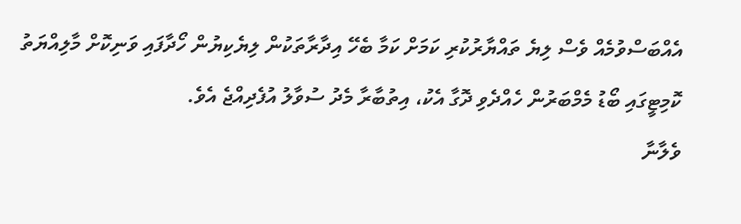އެއްބަސްވުމެއް ވެސް ލިޔެ ތައްޔާރުކުރި ކަމަށް ކަމާ ބެހޭ އިދާރާތަކުން ލިޔެކިޔުން ހޯދާފައި ވަނިކޮށް މާލިއްޔަތު ކޮމިޓީގައި ބޯޑު މެމްބަރުން ހެއްދެވި ދޮގާ އެކު، އިތުބާރާ މެދު ސުވާލު އުފެދިއްޖެ އެވެ.
ވެލާނާ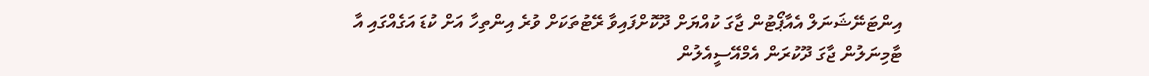އިންޓަނޭޝަނަލް އެއާޕޯޓުން ޖާގަ ކުއްޔަށް ދޫކޮށްފައިވާ ރޭޓުތަކަށް ވުރެ އިންތިހާ އަށް ކުޑަ އަގެއްގައި އާ ޓާމިނަލުން ޖާގަ ދޫކުރަން އެމްއޭސީއެލުން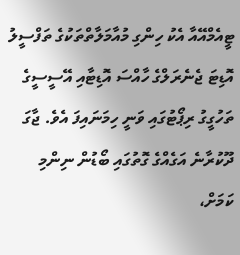ޓީއެމްއޭއާ އެކު ހިންގި މުއާމަލާތްތަކުގެ ތަފްސީލު އޮޑިޓަ ޖެނެރަލްގެ ހާއްސަ އޮޑިޓާއި އޭސީސީގެ ތަހުގީގު ރިޕޯޓުގައި ވަނީ ހިމަނައިފަ އެވެ. ޖާގަ ދޫކުރާނެ އަގެއްގެ ގޮތުގައި ބޯޑުން ނިންމި ކަމަށް،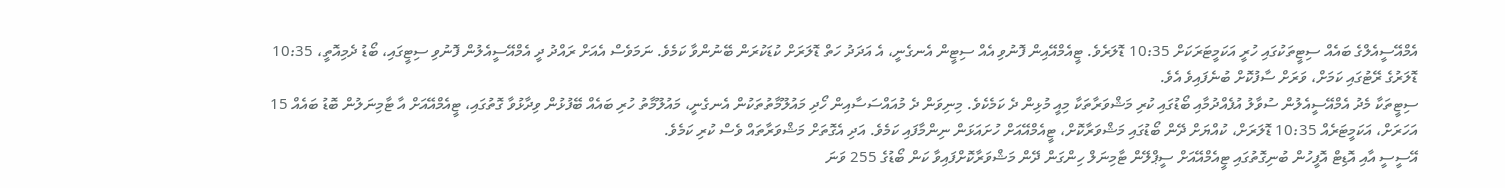އެމްއޭސީއެލްގެ ބައެއް ސިޓީތަކުގައި ހުރީ އަކަމީޓަރަކަށް 10:35 ޑޮލަރެވެ. ޓީއެމްއޭއިން ފޮނުވި އެއް ސިޓީން އެނގެނީ، އެ އަދަދު ހަތް ޑޮލަރަށް ކުޑަކުރަން ބޭނުންވާ ކަމެވެ. ނަމަވެސް އެއަށް ރައްދު ދީ އެމްއޭސީއެލުން ފޮނުވި ސިޓީގައި، ބޯޑު ދެމިއޮތީ، 10:35 ޑޮލަރުގެ ރޭޓުގައި ކަމަށް، ވަރަށް ސާފުކޮށް ބުނެފައިވެ އެވެ.
ސިޓީތަކާ މެދު އެމްއޭސީއެލުން ސުވާލު އުފެއްދުމާއި ބޯޑުގައި ކުރި މަޝްވަރާތަކާ މިއީ މުޅިން ދެ ކަމެކެވެ. މިނިވަން ދެ މުއައްސަސާއިން ހޯދި މައުލޫމާތުތަކުން އެނގެނީ، މައުލޫމާތު ހުރި ބައެއް ބޭފުޅުން ވިދާޅުވާ ގޮތުގައި، ޓީއެމްއޭއަށް އާ ޓާމިނަލުން ބޮޑު ބައެއް 15 އަހަރަށް، އަކަމީޓަރެއް 10:35 ޑޮލަރަށް، ކުއްޔަށް ދޭން ބޯޑުގައި މަޝްވަރާކޮށް، ޓީއެމްއޭއަށް ހުށައަޅަން ނިންމާފައި ކަމެވެ. އަދި އެގޮތަށް މަޝްވަރާތައް ވެސް ކުރި ކަމެވެ.
އޭސީސީ އާއި އޮޑިޓް އޮފީހުން ބުނިގޮތުގައި ޓީއެމްއޭއަށް ސީޕްލޭން ޓާމިނަލް ހިންގަން ދޭން މަޝްވަރާކޮށްފައިވާ ކަން ބޯޑުގެ 255 ވަނަ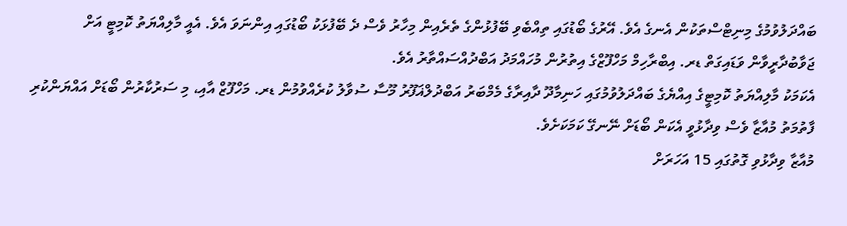ބައްދަލުވުމުގެ މިނިޓްސްތަކުން އެނގެ އެވެ. އޭރުގެ ބޯޑުގައި ތިއްބެވި ބޭފުޅުންގެ ތެރެއިން މިހާރު ވެސް ދެ ބޭފުޅަކު ބޯޑުގައި އިންނަވަ އެވެ. އެއީ މާލިއްޔަތު ކޮމިޓީ އަށް ޖަވާބުދާރީވާން ވަޑައިގަތް ޑރ. އިބްރާހިމް މަހްފޫޒްގެ އިތުރުން މުހައްމަދު އަބްދުއްސައްތާރު އެވެ.
އެކަމަކު މާލިއްޔަތު ކޮމިޓީގެ އިއްޔެގެ ބައްދަލުވުމުގައި ހަނިމާދޫ ދާއިރާގެ މެމްބަރު އަބްދުލްޣަފޫރު މޫސާ ސުވާލު ކުރެއްވުމުން ޑރ. މަހްފޫޒް އާއި، މި ސަރުކާރުން ބޯޑަށް އައްޔަންކުރި ފާތުމަތު މުއާޒާ ވެސް ވިދާޅުވީ އެކަން ބޯޑަށް ނޭނގޭ ކަމަކަށެވެ.
މުއާޒާ ވިދާޅުވި ގޮތުގައި 15 އަހަރަށް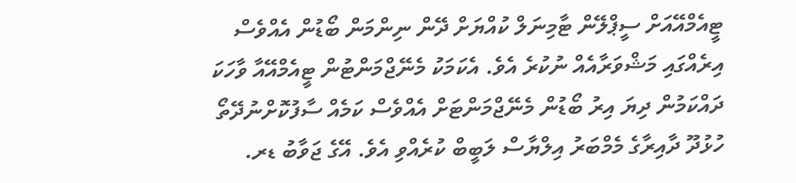ޓީއެމްއޭއަށް ސީޕްލޭން ޓާމިނަލް ކުއްޔަށް ދޭން ނިންމަން ބޯޑުން އެއްވެސް އިރެއްގައި މަޝްވަރާއެއް ނުކުރެ އެވެ. އެކަމަކު މެނޭޖްމަންޓުން ޓީއެމްއޭއާ ވާހަކަ ދައްކަމުން ދިޔަ އިރު ބޯޑުން މެނޭޖްމަންޓަށް އެއްވެސް ކަމެއް ސާފުކޮށްނުދޭތޯ ހުޅުދޫ ދާއިރާގެ މެމްބަރު އިލްޔާސް ލަބީބް ކުރެއްވި އެވެ. އޭގެ ޖަވާބު ޑރ.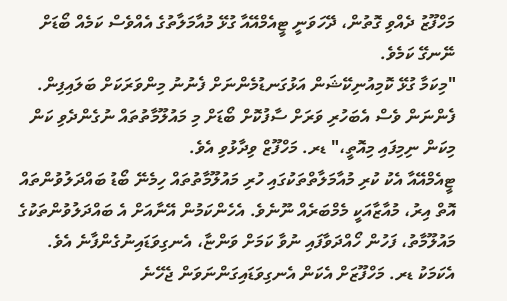މަހްފޫޒު ދެއްވި ގޮތުން، ދޭހަވަނީ ޓީއެމްއޭއާ ގުޅޭ މުއާމަލާތުގެ އެއްވެސް ކަމެއް ބޯޑަށް ނޭނގޭ ކަމެވެ.
"މިކަމާ ގުޅޭ ކޮމިއުނިކޭޝަން އަޅުގަނޑުމެންނަށް ފެނުނު މިންވަރަކަށް ބަލައިފިން. ފެންނަން ވެސް އެބަހުރި ވަރަށް ސާފުކޮށް ބޯޑަށް މި މައުލޫމާތުތައް ނުގެންދެވި ކަން މިކަން ނިމިފައި މިއޮތީ،" ޑރ. މަހްފޫޒް ވިދާޅުވި އެވެ.
ޓީއެމްއޭއާ އެކު ކުރި މުއާމަލާތްތަކުގައި ހުރި މައުލޫމާތުތައް ހިމެނޭ ބޯޑު ބައްދަލުވުންތައް އޮތް އިރު، މުއާޒާއަކީ މެމްބަރެއް ނޫނެވެ. އެހެންކަމުން އޭނާއަށް އެ ބައްދަލުވުންތަކުގެ މައުލޫމާތު، ފަހުން ހޯއްދަވާފައި ނުވާ ކަމަށް ވަންޏާ، އެނގިވަޑައިނުގެންފާނެ އެވެ. އެކަމަކު ޑރ. މަހްފޫޒަށް އެކަން އެނގިވަޑައިގަންނަވަން ޖެހޭނެ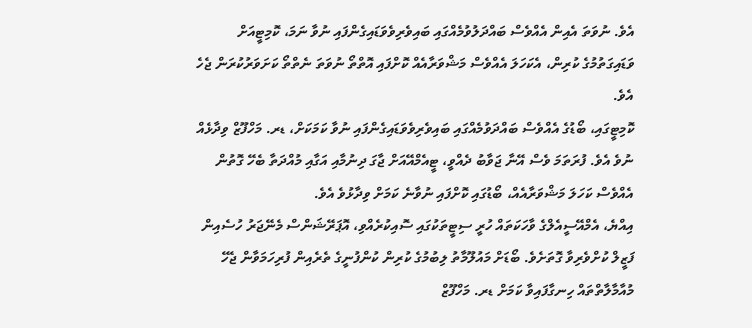އެވެ. ނުވަތަ އެއިން އެއްވެސް ބައްދަލުވުމެއްގައި ބައިވެރިވެވަޑައިގެންފައި ނުވާ ނަމަ، ކޮމިޓީއަށް ވަޑައިގަތުމުގެ ކުރިން، އެކަހަލަ އެއްވެސް މަޝްވަރާއެއް ކޮށްފައި އޮތްތޯ ނުވަތަ ނެތްތޯ ކަށަވަރުކުރަން ޖެހެ އެވެ.
ކޮމިޓީގައި، ބޯޑުގެ އެއްވެސް ބައްދަވުމެއްގައި ބައިވެރިވެވަޑައިގެންފައި ނުވާ ކަމަކަށް، ޑރ. މަހްފޫޒް ވިދާޅެއް ނުވެ އެވެ. ފުރަތަމަ ވެސް އޭނާ ޖަވާބު ދެއްވީ، ޓީއެމްއޭއަށް ޖާގަ ދިނުމާއި އަގާއި މުއްދަތާ ބެހޭ ގޮތުން އެއްވެސް ކަހަލަ މަޝްވަރާއެއް، ބޯޑުގައި ކޮށްފައި ނުވާނެ ކަމަށް ވިދާޅުވެ އެވެ.
އިއްޔެ، އެމްއޭސީއެލްގެ ވާހަކަތައް ހުރީ ސިޓީތަކުގައި ސޮއިކުރެއްވި، އޮޕަރޭޝަންސް މެނޭޖަރު ހުސެއިން ފަޒީލް ކުށްވެރިވާ ގޮތަށެވެ. ބޯޑަށް މައުލޫމާތު ލިބުމުގެ ކުރިން ކުންފުނީގެ ތެރެއިން ފުރިހަމަވާން ޖެހޭ މުއާމާލާތްތައް ހިނގާފައިވާ ކަމަށް ޑރ. މަހްފޫޒް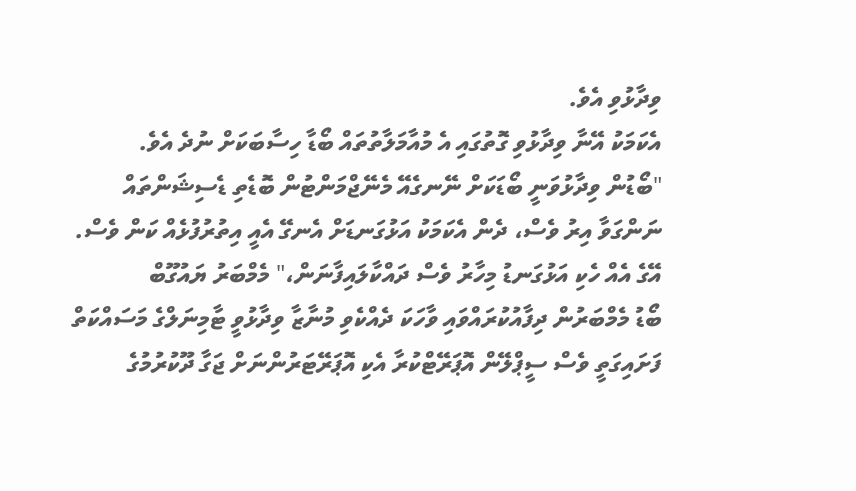ވިދާޅުވި އެވެ.
އެކަމަކު އޭނާ ވިދާޅުވި ގޮތުގައި އެ މުއާމަލާތުތައް ބޯޑާ ހިސާބަކަށް ނުދެ އެވެ.
"ބޯޑުން ވިދާޅުވަނީ ބޯޑަކަށް ނޭނގެއޭ މެނޭޖްމަންޓުން ބޮޑެތި ޑެސިޝަންތައް ނަންގަވާ އިރު ވެސް، ދެން އެކަމަކު އަޅުގަނޑަށް އެނގޭ އެއީ އިތުރުފުޅެއް ކަން ވެސް. އޭގެ އެއް ހެކި އަޅުގަނޑު މިހާރު ވެސް ދައްކާލައިފާނަން،" މެމްބަރު ޔައުގޫބް
ބޯޑު މެމްބަރުން ދިފާއުކުރައްވައި ވާހަކަ ދެއްކެވި މުނާޒާ ވިދާޅުވީ ޓާމިނަލްގެ މަސައްކަތް ފަށައިގަތީ ވެސް ސީޕްލޭން އޮޕަރޭޓްކުރާ އެކި އޮޕަރޭޓަރުންނަށް ޖަގާ ދޫކުރުމުގެ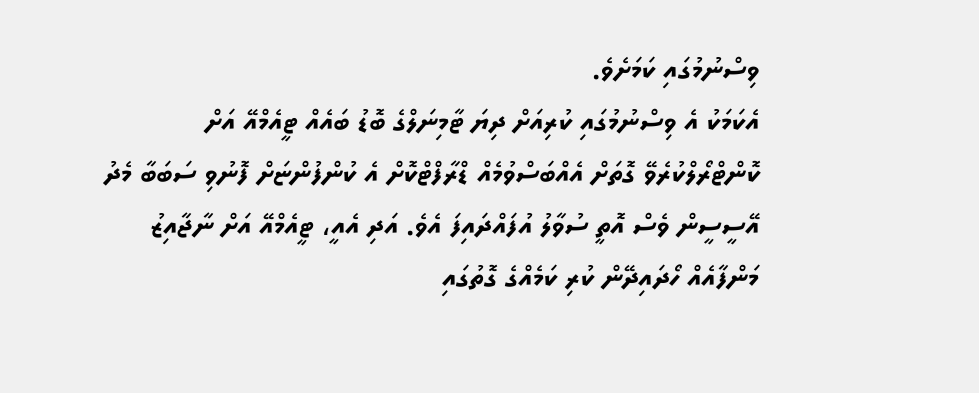ވިސްނުމުގައި ކަމަށެވެ.
އެކަމަކު އެ ވިސްނުމުގައި ކުރިއަށް ދިޔަ ޓާމިނަލްގެ ބޮޑު ބައެއް ޓީއެމްއޭ އަށް ކޮންޓްރޯލްކުރެވޭ ގޮތަށް އެއްބަސްވުމެއް ޑްރާފްޓްކޮށް އެ ކުންފުންޏަށް ފޮނުވި ސަބަބާ މެދު އޭސީސީން ވެސް އޮތީ ސުވާލު އުފައްދައިފަ އެވެ. އަދި އެއީ، ޓީއެމްއޭ އަށް ނާޖާއިޒު މަންފާއެއް ހޯދައިދޭން ކުރި ކަމެއްގެ ގޮތުގައި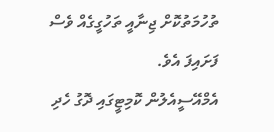ތުހުމަތުކޮށް ޖިނާއީ ތަހުގީގެއް ވެސް ފަށައިފަ އެވެ.
އެމްއޭސީއެލުން ކޮމިޓީގައި ދޮގު ހެދި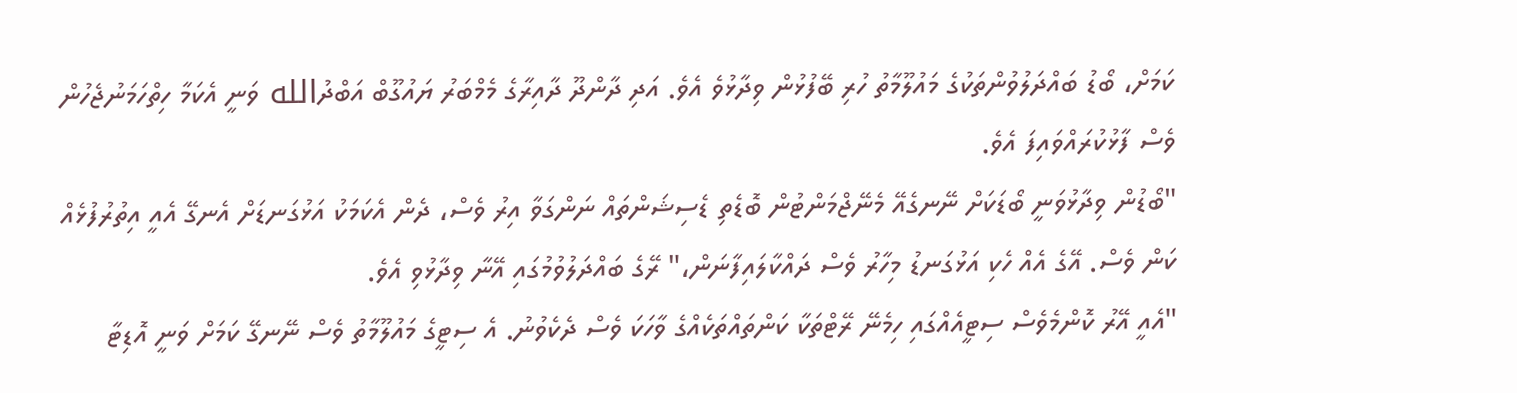ކަމަށް، ބޯޑު ބައްދަލުވުންތަކުގެ މައުލޫމާތު ހުރި ބޭފުޅުން ވިދާޅުވެ އެވެ. އަދި ދާންދޫ ދާއިރާގެ މެމްބަރު ޔައުގޫބް އަބްދުالله ވަނީ އެކަމާ ހިތްހަމަނުޖެހުން ވެސް ފާޅުކުރައްވައިފަ އެވެ.
"ބޯޑުން ވިދާޅުވަނީ ބޯޑަކަށް ނޭނގެއޭ މެނޭޖްމަންޓުން ބޮޑެތި ޑެސިޝަންތައް ނަންގަވާ އިރު ވެސް، ދެން އެކަމަކު އަޅުގަނޑަށް އެނގޭ އެއީ އިތުރުފުޅެއް ކަން ވެސް. އޭގެ އެއް ހެކި އަޅުގަނޑު މިހާރު ވެސް ދައްކާލައިފާނަން،" ރޭގެ ބައްދަލުވުމުގައި އޭނާ ވިދާޅުވި އެވެ.
"އެއީ އޭރު ކޮންމެވެސް ސިޓީއެއްގައި ހިމެނޭ ރޭޓްތަކާ ކަންތައްތަކެއްގެ ވާހަކަ ވެސް ދެކެވުނު. އެ ސިޓީގެ މައުލޫމާތު ވެސް ނޭނގޭ ކަމަށް ވަނީ އޮޑިޓާ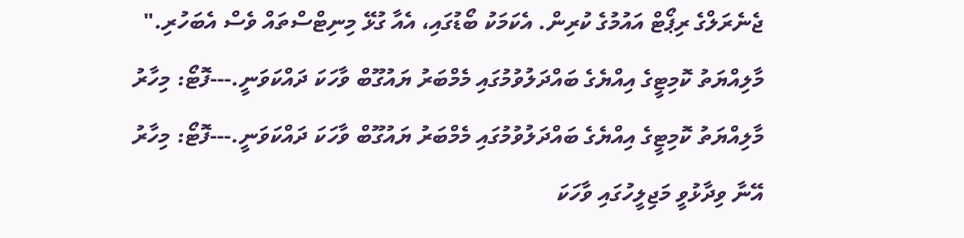ޖެނެރަލްގެ ރިޕޯޓް އައުމުގެ ކުރިން. އެކަމަކު ބޯޑުގައި، އެއާ ގުޅޭ މިނިޓްސްތައް ވެސް އެބަހުރި."
މާލިއްޔަތު ކޮމިޓީގެ އިއްޔެގެ ބައްދަލުވުމުގައި މެމްބަރު ޔައުގޫބް ވާހަކަ ދައްކަވަނީ.---ފޮޓޯ: މިހާރު
މާލިއްޔަތު ކޮމިޓީގެ އިއްޔެގެ ބައްދަލުވުމުގައި މެމްބަރު ޔައުގޫބް ވާހަކަ ދައްކަވަނީ.---ފޮޓޯ: މިހާރު
އޭނާ ވިދާޅުވީ މަޖިލީހުގައި ވާހަކަ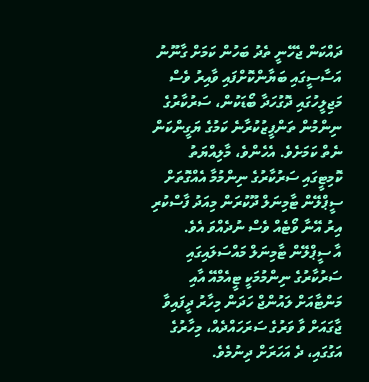ދައްކަން ޖެހޭނީ ތެދު ބަހުން ކަމަށް ގާނޫނު އަސާސީގައި ބަޔާންކޮށްފައި ވާއިރު ވެސް މަޖިލީހުގައި ދޮގުހަދާ ބޯޑަކުން، ސަރުކާރުގެ ނިންމުން ތަންފީޒުކުރާނެ ކަމުގެ ޔަގީންކަން ނެތް ކަމަށެވެ. އެހެންވެ، މާލިއްޔަތު ކޮމިޓީގައި ސަރުކާރުގެ ނިންމުމާ އެއްގޮތަށް ސީޕްލޭން ޓާމިނަލް ދޫކުރަން މިއަދު ފާސްކުރި އިރު އޭނާ ވޯޓެއް ވެސް ނުދެއްވަ އެވެ.
އާ ސީޕްލޭން ޓާމިނަލް މައްސަލައިގައި ސަރުކާރުގެ ނިންމުމަކީ ޓީއެމްއޭ އާއި މަންޓާއަށް ލައުންޖް ހަދަން މިހާރު ދީފައިވާ ޖާގައަށް ވާ ވަރުގެ ސަރަހައްދެއް، މިހާރުގެ އަގުގައި، ދެ އަހަރަށް ދިނުމެވެ.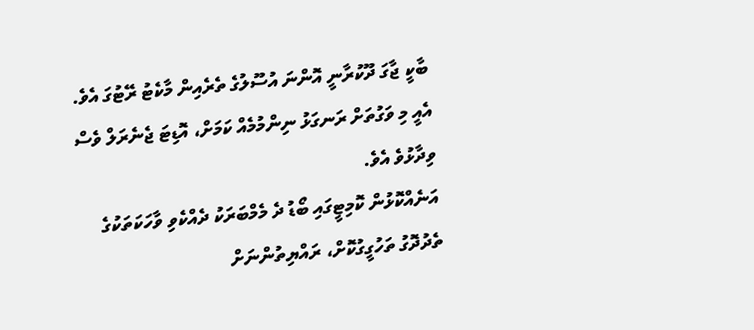ބާކީ ޖާގަ ދޫކުރާނީ އޮންނަ އުސޫލުގެ ތެރެއިން މާކެޓު ރޭޓުގަ އެވެ.
އެއީ މި ވަގުތަށް ރަނގަޅު ނިންމުމެއް ކަމަށް، އޮޑިޓަ ޖެނެރަލް ވެސް ވިދާޅުވެ އެވެ.
އަނެއްކޮޅުން ކޮމިޓީގައި ބޯޑު ދެ މެމްބަރަކު ދެއްކެވި ވާހަކަތަކުގެ ތެދުދޮގު ތަހުގީގުކޮށް، ރައްޔިތުންނަށް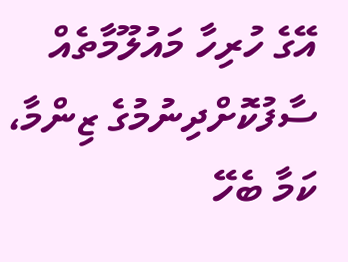އޭގެ ހުރިހާ މައުލޫމާތެއް ސާފުކޮށްދިނުމުގެ ޒިންމާ، ކަމާ ބެހޭ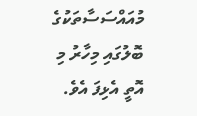މުއައްސަސާތަކުގެ ބޮލުގައި މިހާރު މި އޮތީ އެޅިފަ އެވެ.